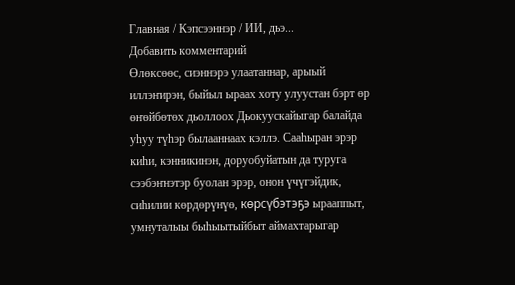Главная / Кэпсээннэр / ИИ, дьэ...
Добавить комментарий
Өлөксөөс, сиэннэрэ улаатаннар, арыый иллэҥирэн, быйыл ыраах хоту улуустан бэрт өр өҥөйбөтөх дьоллоох Дьокуускайыгар балайда уһуу түһэр былааннаах кэллэ. Сааһыран эрэр киһи, кэнникинэн, доруобуйатын да туруга сээбэҥнэтэр буолан эрэр, онон үчүгэйдик, сиһилии көрдөрүнүө, көрсүбэтэҕэ ырааппыт, умнуталыы быһыытыйбыт аймахтарыгар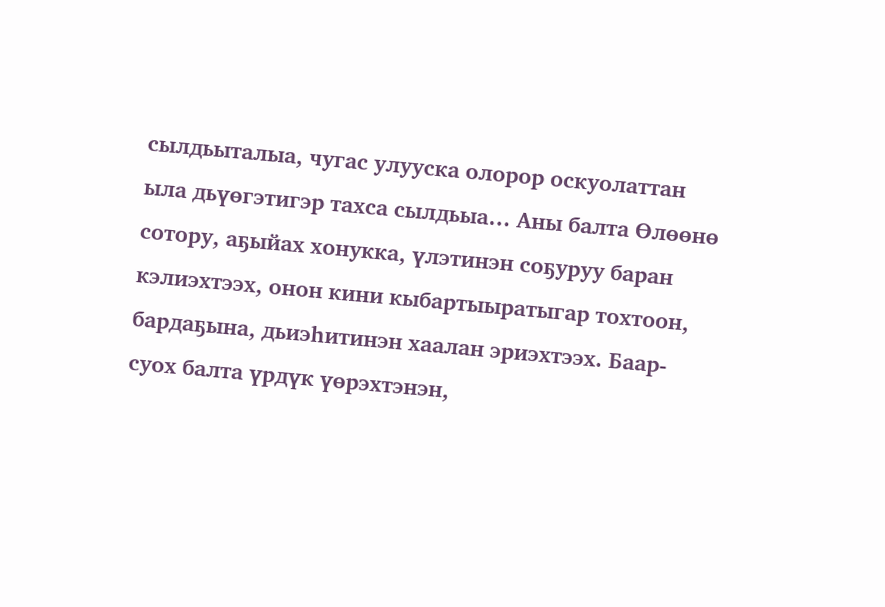сылдьыталыа, чугас улууска олорор оскуолаттан ыла дьүөгэтигэр тахса сылдьыа… Аны балта Өлөөнө сотору, аҕыйах хонукка, үлэтинэн соҕуруу баран кэлиэхтээх, онон кини кыбартыыратыгар тохтоон, бардаҕына, дьиэһитинэн хаалан эриэхтээх. Баар-суох балта үрдүк үөрэхтэнэн,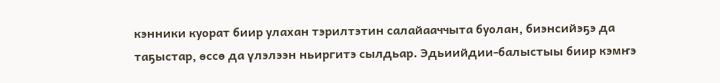кэнники куорат биир улахан тэрилтэтин салайааччыта буолан, биэнсийэҕэ да таҕыстар, өссө да үлэлээн ньиргитэ сылдьар. Эдьиийдии-балыстыы биир кэмҥэ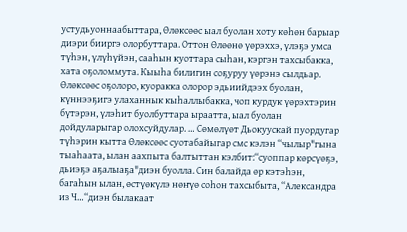устудьуоннаабыттара, Өлөксөөс ыал буолан хоту көһөн барыар диэри бииргэ олорбуттара. Оттон Өлөөнө үөрэххэ, үлэҕэ умса түһэн, үлүһүйэн, сааһын куоттара сыһан, кэргэн тахсыбакка, хата оҕоломмута. Кыыһа билигин соҕуруу үөрэнэ сылдьар. Өлөксөөс оҕолоро, куоракка олорор эдьиийдээх буолан, күннээҕигэ улаханнык кыһаллыбакка, чоп курдук үөрэхтэрин бүтэрэн, үлэһит буолбуттара ыраатта, ыал буолан дойдуларыгар олохсуйдулар. … Сөмөлүөт Дьокуускай пуордугар түһэрин кытта Өлөксөөс суотабайыгар смс кэлэн “чылыр"гына тыаһаата, ылан аахпыта балтыттан кэлбит:“суоппар көрсүөҕэ, дьиэҕэ аҕалыаҕа"диэн буолла. Син балайда өр кэтэһэн, багаһын ылан, өстүөкүлэ нөҥүө соһон тахсыбыта, “Александра из Ч…“диэн былакаат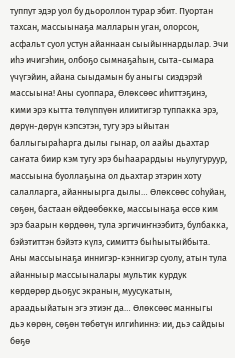туппут эдэр уол бу дьороллон турар эбит. Пуортан тахсан, массыынаҕа малларын уган, олорсон, асфальт суол устун айаннаан сыыйыннардылар. Эчи иһэ ичигэһин, олбоҕо сымнаҕаһын, сыта-сымара үчүгэйин, айана сыыдамын бу аныгы сиэдэрэй массыына! Аны суоппара, Өлөксөөс иһиттэҕинэ, кими эрэ кытта төлүппүөн илиитигэр туппакка эрэ, дөрүн-дөрүн кэпсэтэн, тугу эрэ ыйытан баллыгыраһарга дылы гынар, ол аайы дьахтар саҥата биир кэм тугу эрэ быһаарардыы ньулугуруур, массыына буоллаҕына ол дьахтар этэрин хоту салалларга, айанныырга дылы… Өлөксөөс соһуйан, сөҕөн, бастаан өйдөөбөккө, массыынаҕа өссө ким эрэ баарын көрдөөн, тула эргичиҥнээбитэ, булбакка, бэйэтиттэн бэйэтэ күлэ, симиттэ быһыытыйбыта. Аны массыынаҕа иннигэр-кэннигэр суолу, атын тула айанныыр массыыналары мультик курдук көрдөрөр дьоҕус экранын, муусукатын, араадьыйатын эгэ этиэҥ да… Өлөксөөс манныгы дьэ көрөн, сөҕөн төбөтүн илгиһиннэ: ии, дьэ сайдыы бөҕө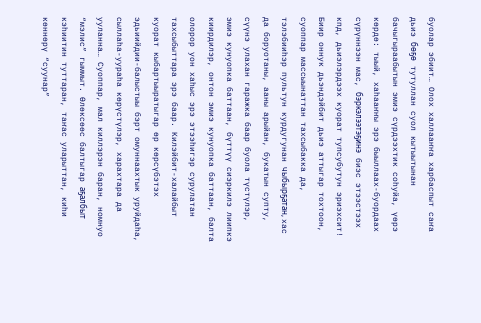буолар эбиит… Олох халлааҥҥа харбаспыт саҥа дьиэ бөҕө тутуллан суол кытыытынан бачыгыраабытын эмиэ сүрдээхтик соһуйа, үөрэ көрдө: тыый, хаһааҥҥы эрэ быыллаах-буордаах
сүрүннээн мас, бэркэлээтэҕинэ биэс этээстээх кпд, дьиэлэрдээх куорат тупсубутун эриэхсит! Биир оннук дьэндэйбит дьиэ аттыгар тохтоон, суоппар массыынаттан тахсыбакка да, тэлэбииһэр пультун курдугунан чыбырҕатан, хас да боруотаны, ааны арыйан, букатын супту, сүүнэ улахан гаражка баар буола түстүлэр, эмиэ кунуопка баттаан, бүттүү сиэркилэ лиипкэ киирдилэр, онтон эмиэ кунуопка баттаан, балта олорор уон хаһыс эрэ этээһигэр сурулатан тахсыбыттара эрэ баар. Килэйбит-халайбыт куорат кыбартыыратыгар өр көрсүбэтэх эдьиийдии-балыстыы бэрт омуннаахтык уруйдаһа, сыллаһа-уураһа көрүстүлэр, харахтара да ууланна… Суоппар, мал киллэрэн баран, номнуо “мэлис” гыммыт. Өлөксөөс балтыгар аҕалбыт кэһиитин туттаран, таҥас уларыттан, киһи көннөрү “суунар”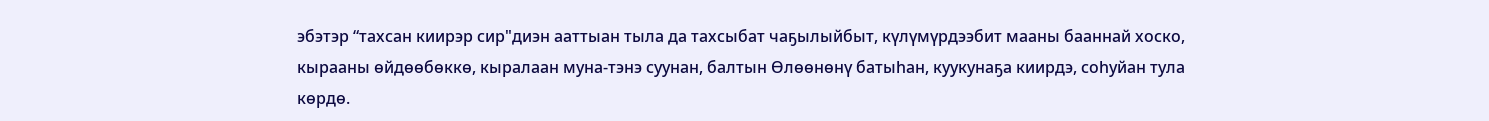эбэтэр “тахсан киирэр сир"диэн ааттыан тыла да тахсыбат чаҕылыйбыт, күлүмүрдээбит мааны бааннай хоско, кырааны өйдөөбөккө, кыралаан муна-тэнэ суунан, балтын Өлөөнөнү батыһан, куукунаҕа киирдэ, соһуйан тула көрдө.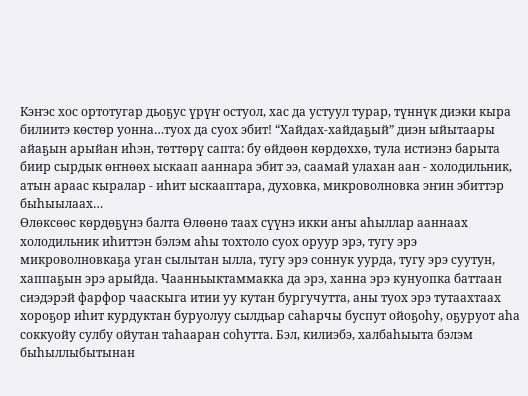Кэҥэс хос ортотугар дьоҕус үрүҥ остуол, хас да устуул турар, түннүк диэки кыра билиитэ көстөр уонна…туох да суох эбит! “Хайдах-хайдаҕый” диэн ыйытаары айаҕын арыйан иһэн, төттөрү сапта: бу өйдөөн көрдөххө, тула истиэнэ барыта биир сырдык өҥнөөх ыскаап ааннара эбит ээ, саамай улахан аан - холодильник, атын араас кыралар - иһит ыскааптара, духовка, микроволновка эҥин эбиттэр быһыылаах…
Өлөксөөс көрдөҕүнэ балта Өлөөнө таах сүүнэ икки аҥы аһыллар ааннаах холодильник иһиттэн бэлэм аһы тохтоло суох оруур эрэ, тугу эрэ микроволновкаҕа уган сылытан ылла, тугу эрэ соннук уурда, тугу эрэ суутун, хаппаҕын эрэ арыйда. Чаанньыктаммакка да эрэ, ханна эрэ кунуопка баттаан сиэдэрэй фарфор чааскыга итии уу кутан бургучутта, аны туох эрэ тутаахтаах хороҕор иһит курдуктан буруолуу сылдьар саһарчы буспут ойоҕоһу, оҕуруот аһа соккуойу сулбу ойутан таһааран соһутта. Бэл, килиэбэ, халбаһыыта бэлэм быһыллыбытынан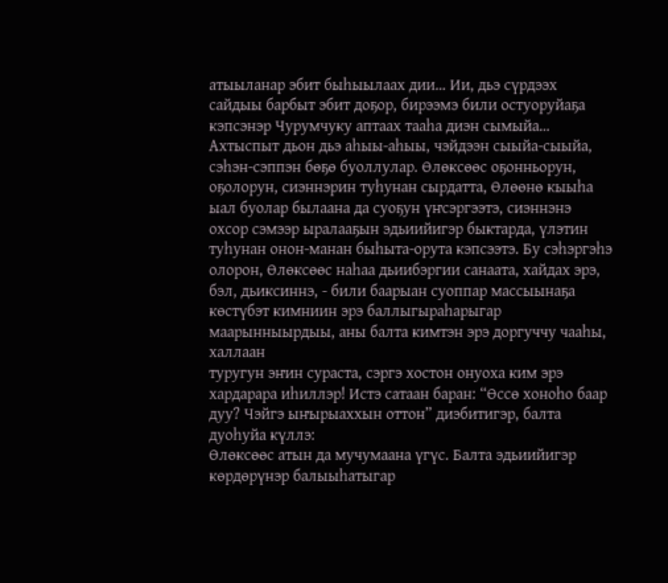атыыланар эбит быһыылаах дии… Ии, дьэ сүрдээх сайдыы барбыт эбит доҕор, бирээмэ били остуоруйаҕа кэпсэнэр Чурумчуку аптаах тааһа диэн сымыйа… Ахтыспыт дьон дьэ аһыы-аһыы, чэйдээн сыыйа-сыыйа, сэһэн-сэппэн бөҕө буоллулар. Өлөксөөс оҕонньорун, оҕолорун, сиэннэрин туһунан сырдатта, Өлөөнө кыыһа ыал буолар былаана да суоҕун үҥсэргээтэ, сиэннэнэ охсор сэмээр ыралааҕын эдьиийигэр быктарда, үлэтин туһунан онон-манан быһыта-орута кэпсээтэ. Бу сэһэргэһэ олорон, Өлөксөөс наһаа дьиибэргии санаата, хайдах эрэ, бэл, дьиксиннэ, - били баарыан суоппар массыынаҕа көстүбэт кимниин эрэ баллыгыраһарыгар маарынныырдыы, аны балта кимтэн эрэ доргуччу чааһы, халлаан
туругун эҥин сураста, сэргэ хостон онуоха ким эрэ хардарара иһиллэр! Истэ сатаан баран: “Өссө хоноһо баар дуу? Чэйгэ ыҥырыаххын оттон” диэбитигэр, балта дуоһуйа күллэ:
Өлөксөөс атын да мучумаана үгүс. Балта эдьиийигэр көрдөрүнэр балыыһатыгар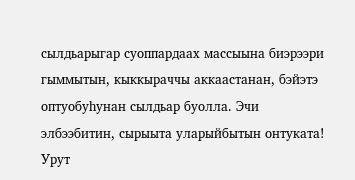сылдьарыгар суоппардаах массыына биэрээри гыммытын, кыккыраччы аккаастанан, бэйэтэ оптуобуһунан сылдьар буолла. Эчи элбээбитин, сырыыта уларыйбытын онтуката! Урут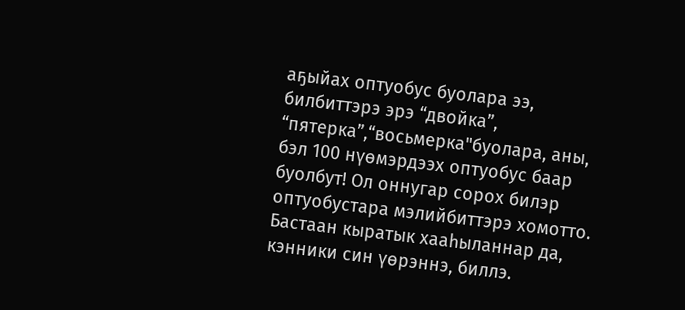аҕыйах оптуобус буолара ээ, билбиттэрэ эрэ “двойка”, “пятерка”,“восьмерка"буолара, аны, бэл 100 нүөмэрдээх оптуобус баар буолбут! Ол оннугар сорох билэр оптуобустара мэлийбиттэрэ хомотто. Бастаан кыратык хааһыланнар да, кэнники син үөрэннэ, биллэ.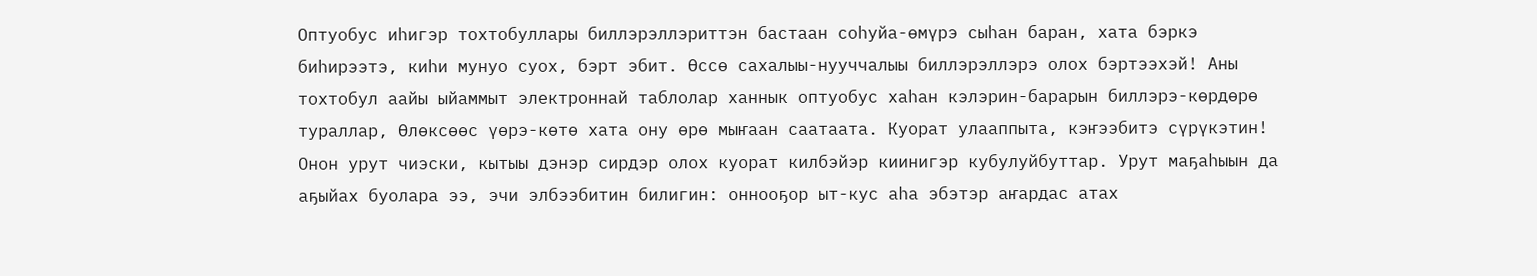Оптуобус иһигэр тохтобуллары биллэрэллэриттэн бастаан соһуйа-өмүрэ сыһан баран, хата бэркэ биһирээтэ, киһи мунуо суох, бэрт эбит. Өссө сахалыы-нууччалыы биллэрэллэрэ олох бэртээхэй! Аны тохтобул аайы ыйаммыт электроннай таблолар ханнык оптуобус хаһан кэлэрин-барарын биллэрэ-көрдөрө тураллар, Өлөксөөс үөрэ-көтө хата ону өрө мыҥаан саатаата. Куорат улааппыта, кэҥээбитэ сүрүкэтин! Онон урут чиэски, кытыы дэнэр сирдэр олох куорат килбэйэр киинигэр кубулуйбуттар. Урут маҕаһыын да аҕыйах буолара ээ, эчи элбээбитин билигин: оннооҕор ыт-кус аһа эбэтэр аҥардас атах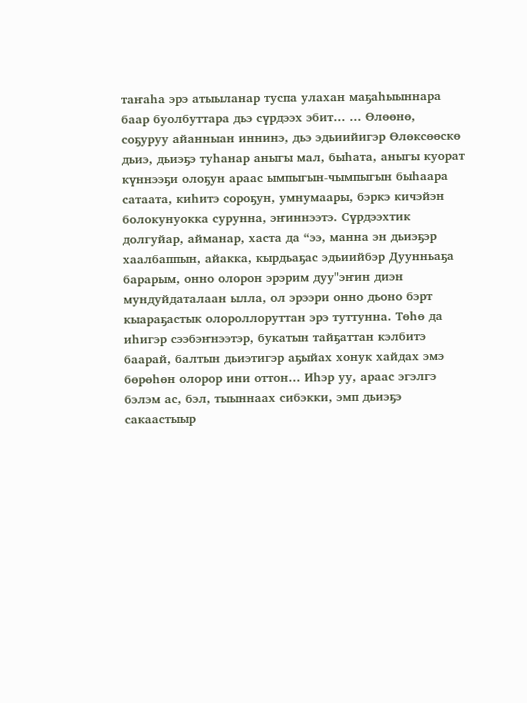таҥаһа эрэ атыыланар туспа улахан маҕаһыыннара баар буолбуттара дьэ сүрдээх эбит… … Өлөөнө, соҕуруу айанныан иннинэ, дьэ эдьиийигэр Өлөксөөскө дьиэ, дьиэҕэ туһанар аныгы мал, быһата, аныгы куорат күннээҕи олоҕун араас ымпыгын-чымпыгын быһаара сатаата, киһитэ сороҕун, умнумаары, бэркэ кичэйэн болокунуокка сурунна, эҥиннээтэ. Сүрдээхтик долгуйар, айманар, хаста да “ээ, манна эн дьиэҕэр хаалбаппын, айакка, кырдьаҕас эдьиийбэр Дуунньаҕа барарым, онно олорон эрэрим дуу"эҥин диэн мундуйдаталаан ылла, ол эрээри онно дьоно бэрт кыараҕастык олороллоруттан эрэ туттунна. Төһө да иһигэр сээбэҥнээтэр, букатын тайҕаттан кэлбитэ баарай, балтын дьиэтигэр аҕыйах хонук хайдах эмэ бөрөһөн олорор ини оттон… Иһэр уу, араас эгэлгэ бэлэм ас, бэл, тыыннаах сибэкки, эмп дьиэҕэ сакаастыыр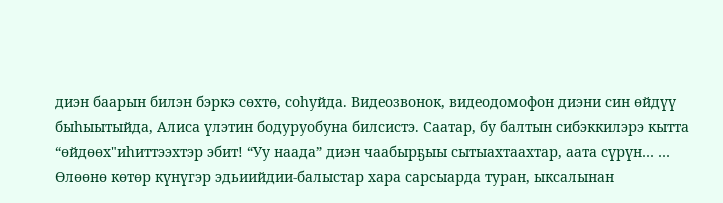диэн баарын билэн бэркэ сөхтө, соһуйда. Видеозвонок, видеодомофон диэни син өйдүү быһыытыйда, Алиса үлэтин бодуруобуна билсистэ. Саатар, бу балтын сибэккилэрэ кытта “өйдөөх"иһиттээхтэр эбит! “Уу наада” диэн чаабырҕыы сытыахтаахтар, аата сүрүн… … Өлөөнө көтөр күнүгэр эдьиийдии-балыстар хара сарсыарда туран, ыксалынан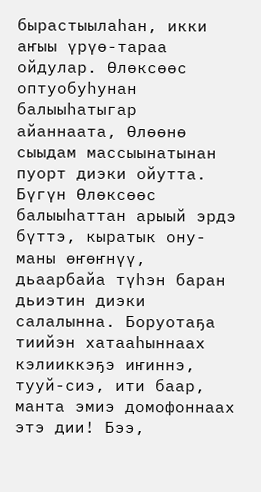бырастыылаһан, икки аҥыы үрүө-тараа ойдулар. Өлөксөөс оптуобуһунан балыыһатыгар айаннаата, Өлөөнө сыыдам массыынатынан пуорт диэки ойутта. Бүгүн Өлөксөөс балыыһаттан арыый эрдэ бүттэ, кыратык ону-маны өҥөҥнүү, дьаарбайа түһэн баран дьиэтин диэки салалынна. Боруотаҕа тиийэн хатааһыннаах кэлииккэҕэ иҥиннэ, тууй-сиэ, ити баар, манта эмиэ домофоннаах этэ дии! Бээ,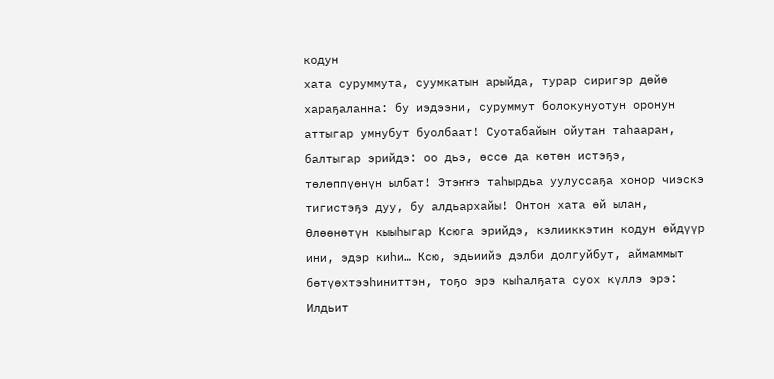кодун
хата суруммута, суумкатын арыйда, турар сиригэр дөйө хараҕаланна: бу иэдээни, суруммут болокунуотун оронун аттыгар умнубут буолбаат! Суотабайын ойутан таһааран, балтыгар эрийдэ: оо дьэ, өссө да көтөн истэҕэ, төлөппүөнүн ылбат! Этэҥҥэ таһырдьа уулуссаҕа хонор чиэскэ тигистэҕэ дуу, бу алдьархайы! Онтон хата өй ылан, Өлөөнөтүн кыыһыгар Ксюга эрийдэ, кэлииккэтин кодун өйдүүр ини, эдэр киһи… Ксю, эдьиийэ дэлби долгуйбут, аймаммыт бөтүөхтээһиниттэн, тоҕо эрэ кыһалҕата суох күллэ эрэ:
Илдьит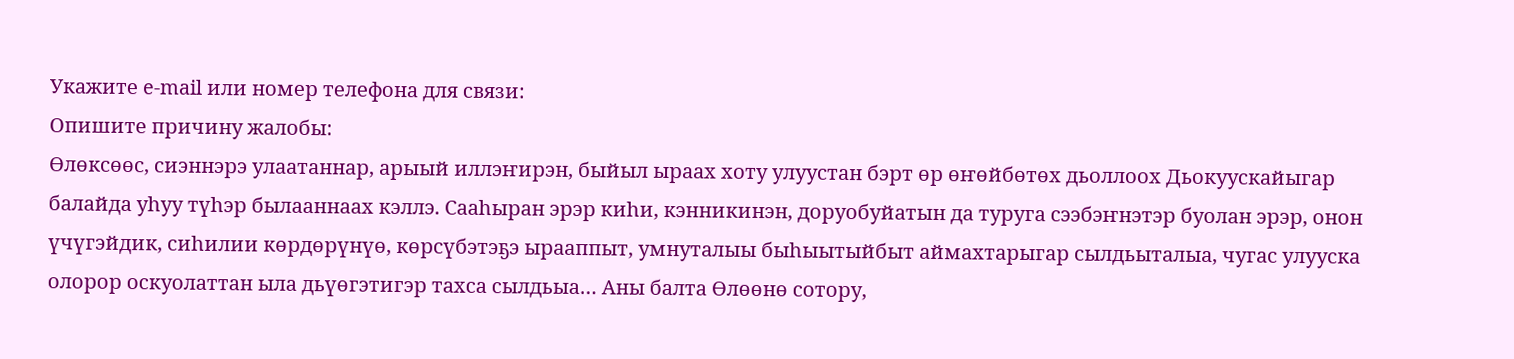Укажите e-mail или номер телефона для связи:
Опишите причину жалобы:
Өлөксөөс, сиэннэрэ улаатаннар, арыый иллэҥирэн, быйыл ыраах хоту улуустан бэрт өр өҥөйбөтөх дьоллоох Дьокуускайыгар балайда уһуу түһэр былааннаах кэллэ. Сааһыран эрэр киһи, кэнникинэн, доруобуйатын да туруга сээбэҥнэтэр буолан эрэр, онон үчүгэйдик, сиһилии көрдөрүнүө, көрсүбэтэҕэ ырааппыт, умнуталыы быһыытыйбыт аймахтарыгар сылдьыталыа, чугас улууска олорор оскуолаттан ыла дьүөгэтигэр тахса сылдьыа… Аны балта Өлөөнө сотору,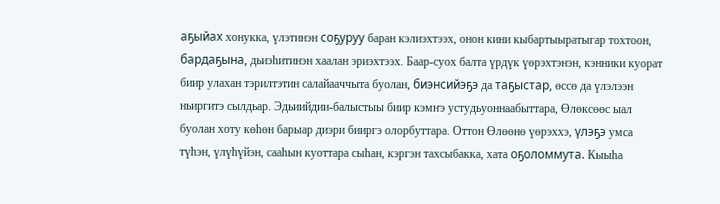аҕыйах хонукка, үлэтинэн соҕуруу баран кэлиэхтээх, онон кини кыбартыыратыгар тохтоон, бардаҕына, дьиэһитинэн хаалан эриэхтээх. Баар-суох балта үрдүк үөрэхтэнэн, кэнники куорат биир улахан тэрилтэтин салайааччыта буолан, биэнсийэҕэ да таҕыстар, өссө да үлэлээн ньиргитэ сылдьар. Эдьиийдии-балыстыы биир кэмҥэ устудьуоннаабыттара, Өлөксөөс ыал буолан хоту көһөн барыар диэри бииргэ олорбуттара. Оттон Өлөөнө үөрэххэ, үлэҕэ умса түһэн, үлүһүйэн, сааһын куоттара сыһан, кэргэн тахсыбакка, хата оҕоломмута. Кыыһа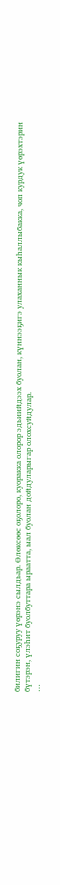билигин соҕуруу үөрэнэ сылдьар. Өлөксөөс оҕолоро, куоракка олорор эдьиийдээх буолан, күннээҕигэ улаханнык кыһаллыбакка, чоп курдук үөрэхтэрин бүтэрэн, үлэһит буолбуттара ыраатта, ыал буолан дойдуларыгар олохсуйдулар.
…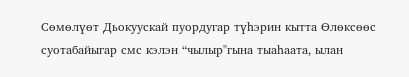Сөмөлүөт Дьокуускай пуордугар түһэрин кытта Өлөксөөс суотабайыгар смс кэлэн “чылыр"гына тыаһаата, ылан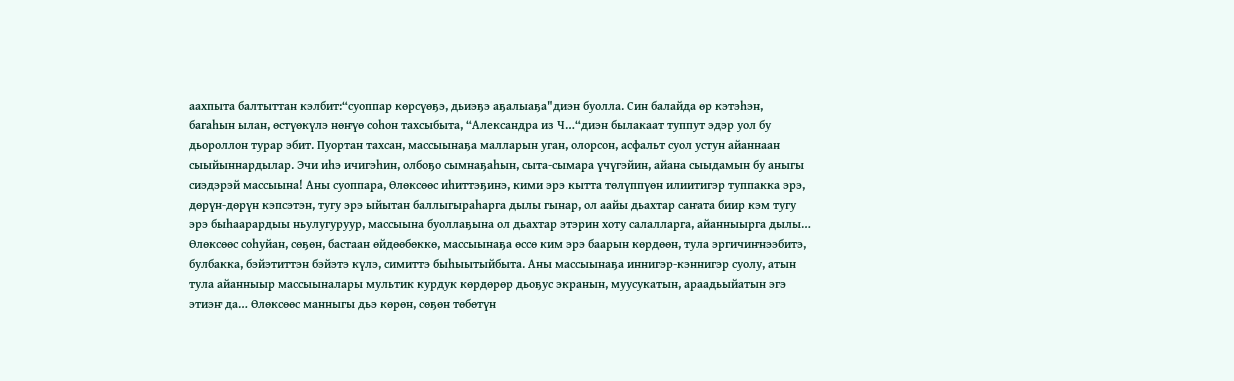аахпыта балтыттан кэлбит:“суоппар көрсүөҕэ, дьиэҕэ аҕалыаҕа"диэн буолла. Син балайда өр кэтэһэн, багаһын ылан, өстүөкүлэ нөҥүө соһон тахсыбыта, “Александра из Ч…“диэн былакаат туппут эдэр уол бу дьороллон турар эбит. Пуортан тахсан, массыынаҕа малларын уган, олорсон, асфальт суол устун айаннаан сыыйыннардылар. Эчи иһэ ичигэһин, олбоҕо сымнаҕаһын, сыта-сымара үчүгэйин, айана сыыдамын бу аныгы сиэдэрэй массыына! Аны суоппара, Өлөксөөс иһиттэҕинэ, кими эрэ кытта төлүппүөн илиитигэр туппакка эрэ, дөрүн-дөрүн кэпсэтэн, тугу эрэ ыйытан баллыгыраһарга дылы гынар, ол аайы дьахтар саҥата биир кэм тугу эрэ быһаарардыы ньулугуруур, массыына буоллаҕына ол дьахтар этэрин хоту салалларга, айанныырга дылы… Өлөксөөс соһуйан, сөҕөн, бастаан өйдөөбөккө, массыынаҕа өссө ким эрэ баарын көрдөөн, тула эргичиҥнээбитэ, булбакка, бэйэтиттэн бэйэтэ күлэ, симиттэ быһыытыйбыта. Аны массыынаҕа иннигэр-кэннигэр суолу, атын тула айанныыр массыыналары мультик курдук көрдөрөр дьоҕус экранын, муусукатын, араадьыйатын эгэ этиэҥ да… Өлөксөөс манныгы дьэ көрөн, сөҕөн төбөтүн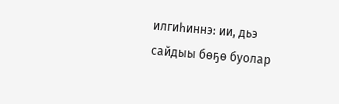илгиһиннэ: ии, дьэ сайдыы бөҕө буолар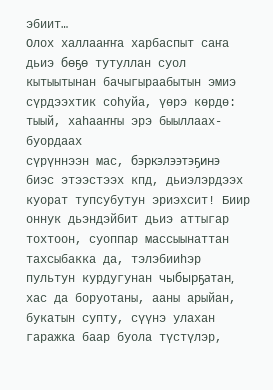эбиит…
Олох халлааҥҥа харбаспыт саҥа дьиэ бөҕө тутуллан суол кытыытынан бачыгыраабытын эмиэ сүрдээхтик соһуйа, үөрэ көрдө: тыый, хаһааҥҥы эрэ быыллаах-буордаах
сүрүннээн мас, бэркэлээтэҕинэ биэс этээстээх кпд, дьиэлэрдээх куорат тупсубутун эриэхсит! Биир оннук дьэндэйбит дьиэ аттыгар тохтоон, суоппар массыынаттан тахсыбакка да, тэлэбииһэр пультун курдугунан чыбырҕатан, хас да боруотаны, ааны арыйан, букатын супту, сүүнэ улахан гаражка баар буола түстүлэр,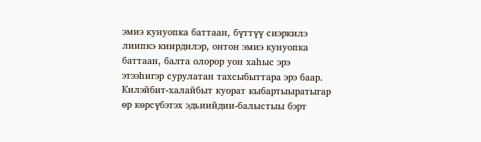эмиэ кунуопка баттаан, бүттүү сиэркилэ лиипкэ киирдилэр, онтон эмиэ кунуопка баттаан, балта олорор уон хаһыс эрэ этээһигэр сурулатан тахсыбыттара эрэ баар. Килэйбит-халайбыт куорат кыбартыыратыгар өр көрсүбэтэх эдьиийдии-балыстыы бэрт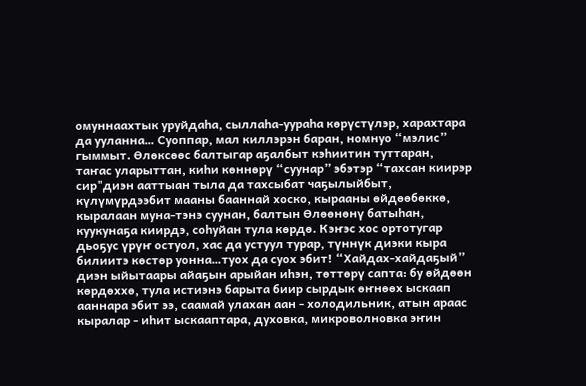омуннаахтык уруйдаһа, сыллаһа-уураһа көрүстүлэр, харахтара да ууланна… Суоппар, мал киллэрэн баран, номнуо “мэлис” гыммыт. Өлөксөөс балтыгар аҕалбыт кэһиитин туттаран, таҥас уларыттан, киһи көннөрү “суунар” эбэтэр “тахсан киирэр сир"диэн ааттыан тыла да тахсыбат чаҕылыйбыт, күлүмүрдээбит мааны бааннай хоско, кырааны өйдөөбөккө, кыралаан муна-тэнэ суунан, балтын Өлөөнөнү батыһан, куукунаҕа киирдэ, соһуйан тула көрдө. Кэҥэс хос ортотугар дьоҕус үрүҥ остуол, хас да устуул турар, түннүк диэки кыра билиитэ көстөр уонна…туох да суох эбит! “Хайдах-хайдаҕый” диэн ыйытаары айаҕын арыйан иһэн, төттөрү сапта: бу өйдөөн көрдөххө, тула истиэнэ барыта биир сырдык өҥнөөх ыскаап ааннара эбит ээ, саамай улахан аан - холодильник, атын араас кыралар - иһит ыскааптара, духовка, микроволновка эҥин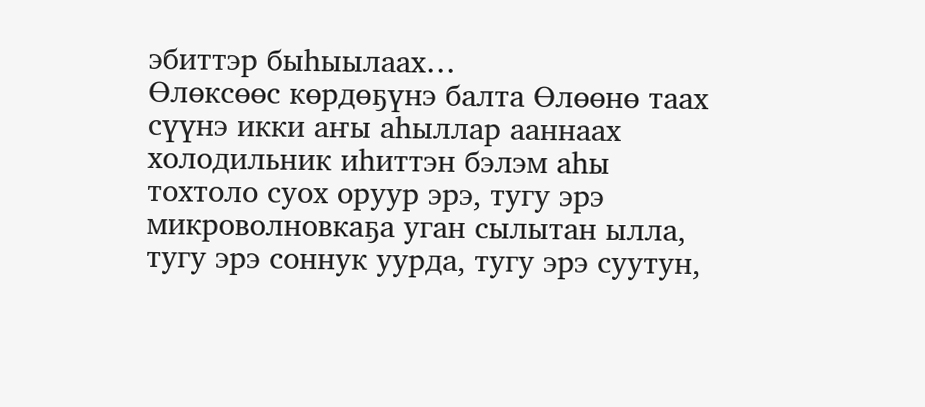эбиттэр быһыылаах…
Өлөксөөс көрдөҕүнэ балта Өлөөнө таах сүүнэ икки аҥы аһыллар ааннаах холодильник иһиттэн бэлэм аһы тохтоло суох оруур эрэ, тугу эрэ микроволновкаҕа уган сылытан ылла, тугу эрэ соннук уурда, тугу эрэ суутун,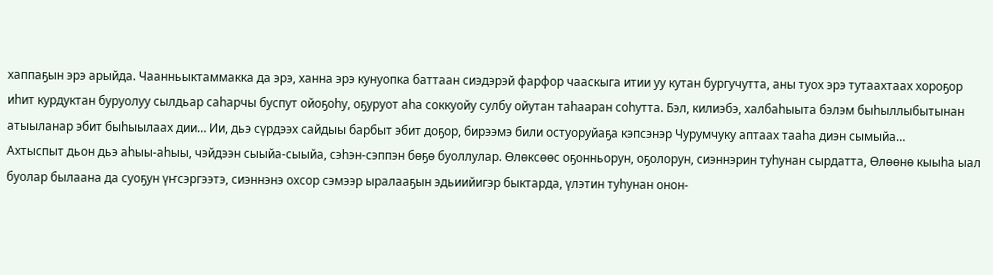хаппаҕын эрэ арыйда. Чаанньыктаммакка да эрэ, ханна эрэ кунуопка баттаан сиэдэрэй фарфор чааскыга итии уу кутан бургучутта, аны туох эрэ тутаахтаах хороҕор иһит курдуктан буруолуу сылдьар саһарчы буспут ойоҕоһу, оҕуруот аһа соккуойу сулбу ойутан таһааран соһутта. Бэл, килиэбэ, халбаһыыта бэлэм быһыллыбытынан атыыланар эбит быһыылаах дии… Ии, дьэ сүрдээх сайдыы барбыт эбит доҕор, бирээмэ били остуоруйаҕа кэпсэнэр Чурумчуку аптаах тааһа диэн сымыйа…
Ахтыспыт дьон дьэ аһыы-аһыы, чэйдээн сыыйа-сыыйа, сэһэн-сэппэн бөҕө буоллулар. Өлөксөөс оҕонньорун, оҕолорун, сиэннэрин туһунан сырдатта, Өлөөнө кыыһа ыал буолар былаана да суоҕун үҥсэргээтэ, сиэннэнэ охсор сэмээр ыралааҕын эдьиийигэр быктарда, үлэтин туһунан онон-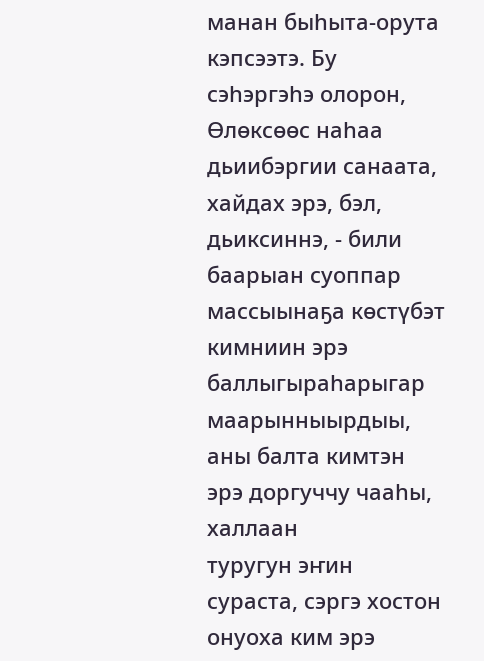манан быһыта-орута кэпсээтэ. Бу сэһэргэһэ олорон, Өлөксөөс наһаа дьиибэргии санаата, хайдах эрэ, бэл, дьиксиннэ, - били баарыан суоппар массыынаҕа көстүбэт кимниин эрэ баллыгыраһарыгар маарынныырдыы, аны балта кимтэн эрэ доргуччу чааһы, халлаан
туругун эҥин сураста, сэргэ хостон онуоха ким эрэ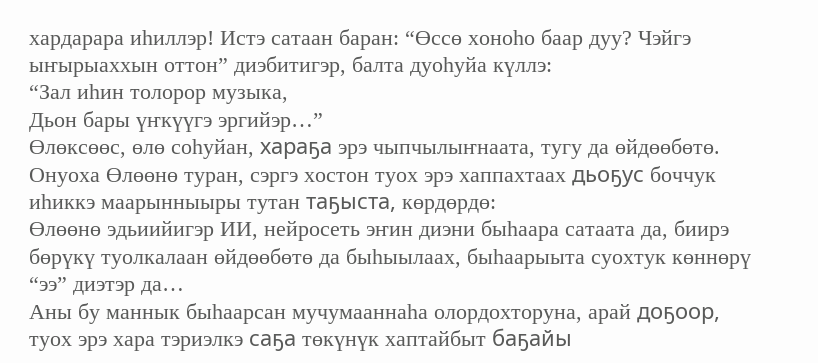хардарара иһиллэр! Истэ сатаан баран: “Өссө хоноһо баар дуу? Чэйгэ ыҥырыаххын оттон” диэбитигэр, балта дуоһуйа күллэ:
“Зал иһин толорор музыка,
Дьон бары үҥкүүгэ эргийэр…”
Өлөксөөс, өлө соһуйан, хараҕа эрэ чыпчылыҥнаата, тугу да өйдөөбөтө. Онуоха Өлөөнө туран, сэргэ хостон туох эрэ хаппахтаах дьоҕус боччук иһиккэ маарынныыры тутан таҕыста, көрдөрдө:
Өлөөнө эдьиийигэр ИИ, нейросеть эҥин диэни быһаара сатаата да, биирэ бөрүкү туолкалаан өйдөөбөтө да быһыылаах, быһаарыыта суохтук көннөрү “ээ” диэтэр да…
Аны бу маннык быһаарсан мучумааннаһа олордохторуна, арай доҕоор, туох эрэ хара тэриэлкэ саҕа төкүнүк хаптайбыт баҕайы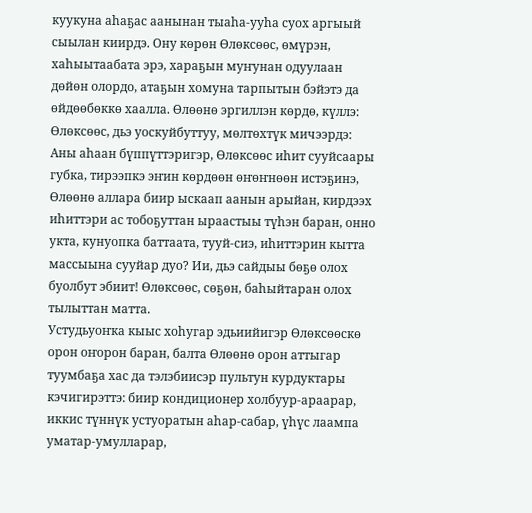куукуна аһаҕас аанынан тыаһа-ууһа суох аргыый сыылан киирдэ. Ону көрөн Өлөксөөс, өмүрэн, хаһыытаабата эрэ, хараҕын муҥунан одуулаан дөйөн олордо, атаҕын хомуна тарпытын бэйэтэ да өйдөөбөккө хаалла. Өлөөнө эргиллэн көрдө, күллэ:
Өлөксөөс, дьэ уоскуйбуттуу, мөлтөхтүк мичээрдэ:
Аны аһаан бүппүттэригэр, Өлөксөөс иһит сууйсаары губка, тирээпкэ эҥин көрдөөн өҥөҥнөөн истэҕинэ, Өлөөнө аллара биир ыскаап аанын арыйан, кирдээх иһиттэри ас тобоҕуттан ыраастыы түһэн баран, онно укта, кунуопка баттаата, тууй-сиэ, иһиттэрин кытта массыына сууйар дуо? Ии, дьэ сайдыы бөҕө олох буолбут эбиит! Өлөксөөс, сөҕөн, баһыйтаран олох тылыттан матта.
Устудьуоҥка кыыс хоһугар эдьиийигэр Өлөксөөскө орон оҥорон баран, балта Өлөөнө орон аттыгар туумбаҕа хас да тэлэбиисэр пультун курдуктары кэчигирэттэ: биир кондиционер холбуур-араарар, иккис түннүк устуоратын аһар-сабар, үһүс лаампа уматар-умулларар,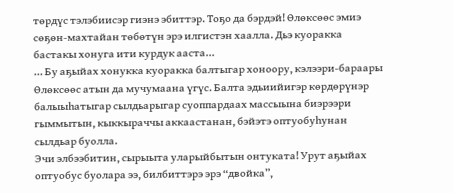төрдүс тэлэбиисэр гиэнэ эбиттэр. Тоҕо да бэрдэй! Өлөксөөс эмиэ сөҕөн-махтайан төбөтүн эрэ илгистэн хаалла. Дьэ куоракка бастакы хонуга ити курдук ааста…
… Бу аҕыйах хонукка куоракка балтыгар хоноору, кэлээри-бараары
Өлөксөөс атын да мучумаана үгүс. Балта эдьиийигэр көрдөрүнэр балыыһатыгар сылдьарыгар суоппардаах массыына биэрээри гыммытын, кыккыраччы аккаастанан, бэйэтэ оптуобуһунан сылдьар буолла.
Эчи элбээбитин, сырыыта уларыйбытын онтуката! Урут аҕыйах оптуобус буолара ээ, билбиттэрэ эрэ “двойка”,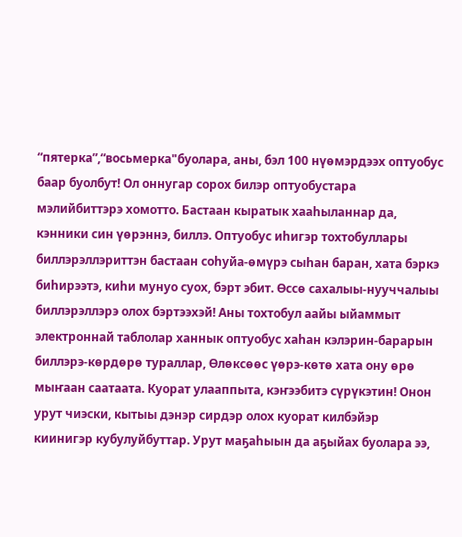“пятерка”,“восьмерка"буолара, аны, бэл 100 нүөмэрдээх оптуобус баар буолбут! Ол оннугар сорох билэр оптуобустара мэлийбиттэрэ хомотто. Бастаан кыратык хааһыланнар да, кэнники син үөрэннэ, биллэ. Оптуобус иһигэр тохтобуллары биллэрэллэриттэн бастаан соһуйа-өмүрэ сыһан баран, хата бэркэ биһирээтэ, киһи мунуо суох, бэрт эбит. Өссө сахалыы-нууччалыы биллэрэллэрэ олох бэртээхэй! Аны тохтобул аайы ыйаммыт электроннай таблолар ханнык оптуобус хаһан кэлэрин-барарын биллэрэ-көрдөрө тураллар, Өлөксөөс үөрэ-көтө хата ону өрө мыҥаан саатаата. Куорат улааппыта, кэҥээбитэ сүрүкэтин! Онон урут чиэски, кытыы дэнэр сирдэр олох куорат килбэйэр киинигэр кубулуйбуттар. Урут маҕаһыын да аҕыйах буолара ээ,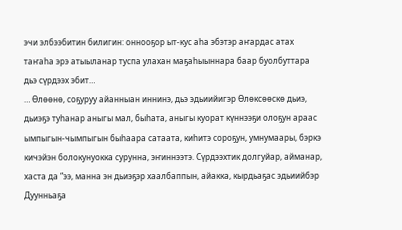эчи элбээбитин билигин: оннооҕор ыт-кус аһа эбэтэр аҥардас атах таҥаһа эрэ атыыланар туспа улахан маҕаһыыннара баар буолбуттара дьэ сүрдээх эбит…
… Өлөөнө, соҕуруу айанныан иннинэ, дьэ эдьиийигэр Өлөксөөскө дьиэ, дьиэҕэ туһанар аныгы мал, быһата, аныгы куорат күннээҕи олоҕун араас ымпыгын-чымпыгын быһаара сатаата, киһитэ сороҕун, умнумаары, бэркэ кичэйэн болокунуокка сурунна, эҥиннээтэ. Сүрдээхтик долгуйар, айманар, хаста да “ээ, манна эн дьиэҕэр хаалбаппын, айакка, кырдьаҕас эдьиийбэр Дуунньаҕа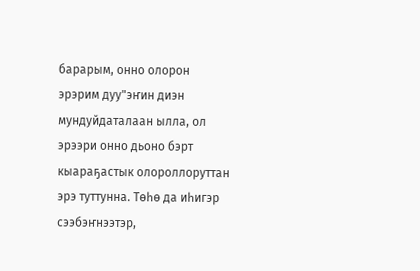барарым, онно олорон эрэрим дуу"эҥин диэн мундуйдаталаан ылла, ол эрээри онно дьоно бэрт кыараҕастык олороллоруттан эрэ туттунна. Төһө да иһигэр сээбэҥнээтэр,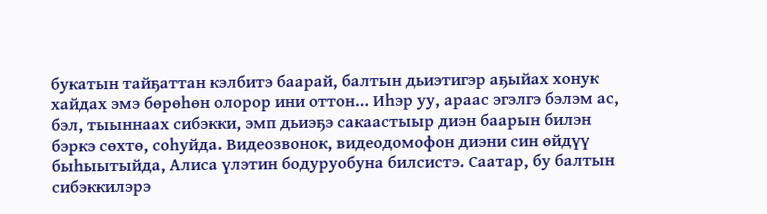букатын тайҕаттан кэлбитэ баарай, балтын дьиэтигэр аҕыйах хонук хайдах эмэ бөрөһөн олорор ини оттон… Иһэр уу, араас эгэлгэ бэлэм ас, бэл, тыыннаах сибэкки, эмп дьиэҕэ сакаастыыр диэн баарын билэн бэркэ сөхтө, соһуйда. Видеозвонок, видеодомофон диэни син өйдүү быһыытыйда, Алиса үлэтин бодуруобуна билсистэ. Саатар, бу балтын сибэккилэрэ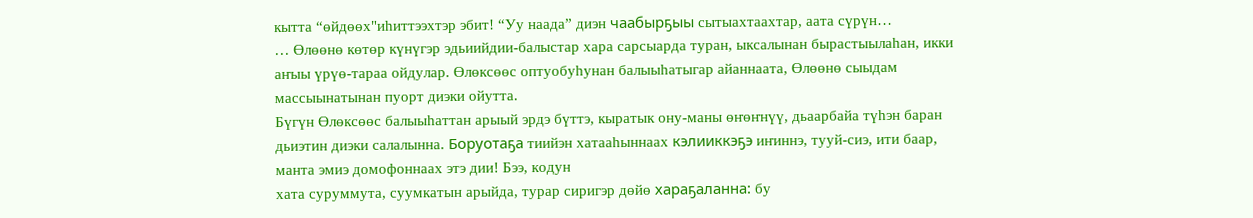кытта “өйдөөх"иһиттээхтэр эбит! “Уу наада” диэн чаабырҕыы сытыахтаахтар, аата сүрүн…
… Өлөөнө көтөр күнүгэр эдьиийдии-балыстар хара сарсыарда туран, ыксалынан бырастыылаһан, икки аҥыы үрүө-тараа ойдулар. Өлөксөөс оптуобуһунан балыыһатыгар айаннаата, Өлөөнө сыыдам массыынатынан пуорт диэки ойутта.
Бүгүн Өлөксөөс балыыһаттан арыый эрдэ бүттэ, кыратык ону-маны өҥөҥнүү, дьаарбайа түһэн баран дьиэтин диэки салалынна. Боруотаҕа тиийэн хатааһыннаах кэлииккэҕэ иҥиннэ, тууй-сиэ, ити баар, манта эмиэ домофоннаах этэ дии! Бээ, кодун
хата суруммута, суумкатын арыйда, турар сиригэр дөйө хараҕаланна: бу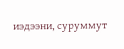иэдээни, суруммут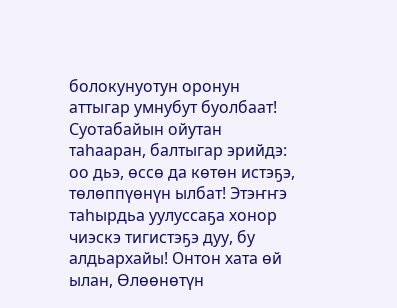болокунуотун оронун аттыгар умнубут буолбаат! Суотабайын ойутан таһааран, балтыгар эрийдэ: оо дьэ, өссө да көтөн истэҕэ, төлөппүөнүн ылбат! Этэҥҥэ таһырдьа уулуссаҕа хонор чиэскэ тигистэҕэ дуу, бу алдьархайы! Онтон хата өй ылан, Өлөөнөтүн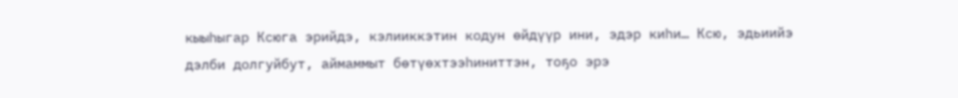кыыһыгар Ксюга эрийдэ, кэлииккэтин кодун өйдүүр ини, эдэр киһи… Ксю, эдьиийэ дэлби долгуйбут, аймаммыт бөтүөхтээһиниттэн, тоҕо эрэ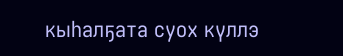кыһалҕата суох күллэ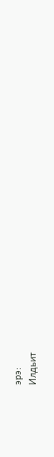эрэ:
Илдьит